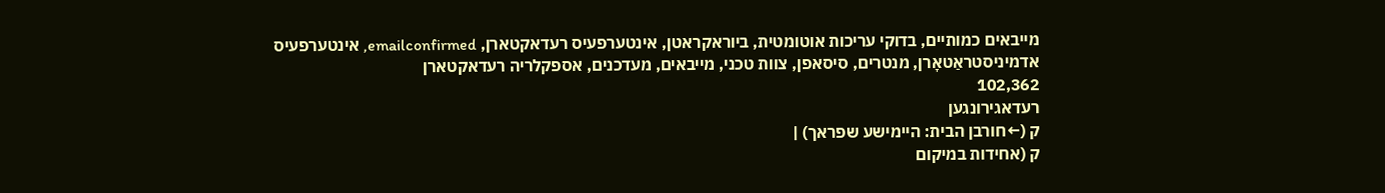מייבאים כמותיים, בדוקי עריכות אוטומטית, ביוראקראטן, אינטערפעיס רעדאקטארן, emailconfirmed, אינטערפעיס אדמיניסטראַטאָרן, מנטרים, סיסאפן, צוות טכני, מייבאים, מעדכנים, אספקלריה רעדאקטארן
102,362
רעדאגירונגען
ק (←חורבן הבית: היימישע שפראך) |
ק (אחידות במיקום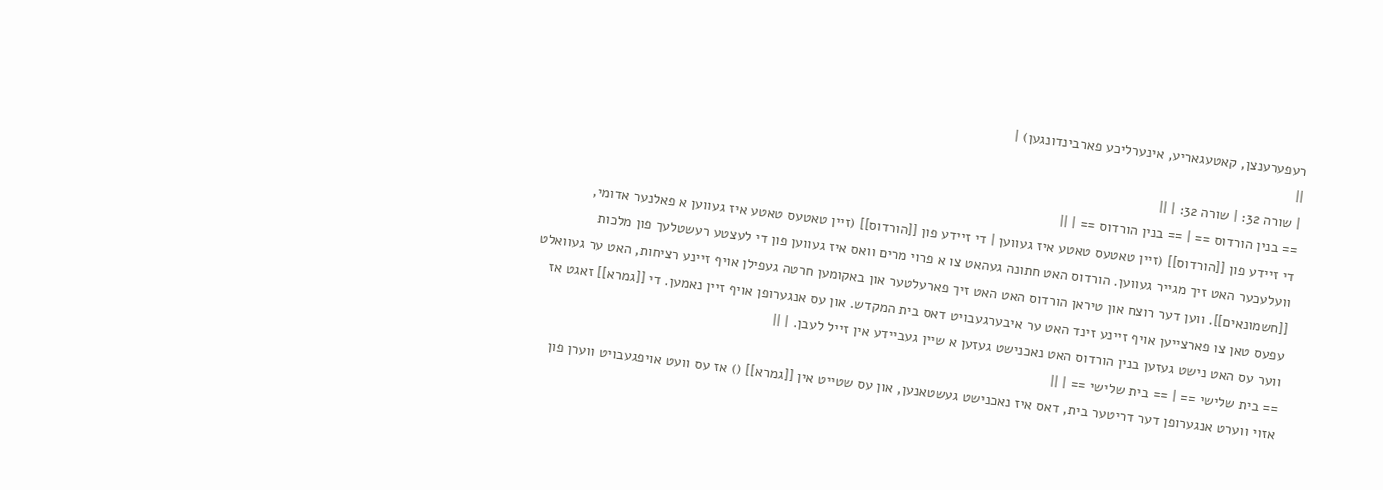רעפערענצן, קאטעגאריע, אינערליכע פארבינדונגען) |
||
| שורה 32: | שורה 32: | ||
== בנין הורדוס == | == בנין הורדוס == | ||
די זיידע פון [[הורדוס]] (זיין טאטעס טאטע איז געווען | די זיידע פון [[הורדוס]] (זיין טאטעס טאטע איז געווען א פאלנער אדומי, וועלעכער האט זיך מגייר געווען. הורדוס האט חתונה געהאט צו א פרוי מרים וואס איז געווען פון די לעצטע רעשטלעך פון מלכות [[חשמונאים]]. ווען דער רוצח און טיראן הורדוס האט האט זיך פארעלטער און באקומען חרטה געפילן אויף זיינע רציחות, האט ער געוואלט עפעס טאן צו פארצייען אויף זיינע זינד האט ער איבערגעבויט דאס בית המקדש. און עס אנגערופן אויף זיין נאמען. די [[גמרא]] זאגט אז ווער עס האט נישט געזען בנין הורדוס האט נאכנישט געזען א שיין געביידע אין זייל לעבן. | ||
== בית שלישי == | == בית שלישי == | ||
אזוי ווערט אנגערופן דער דריטער בית, דאס איז נאכנישט געשטאנען, און עס שטייט אין [[גמרא]] () אז עס וועט אויפגעבויט ווערן פון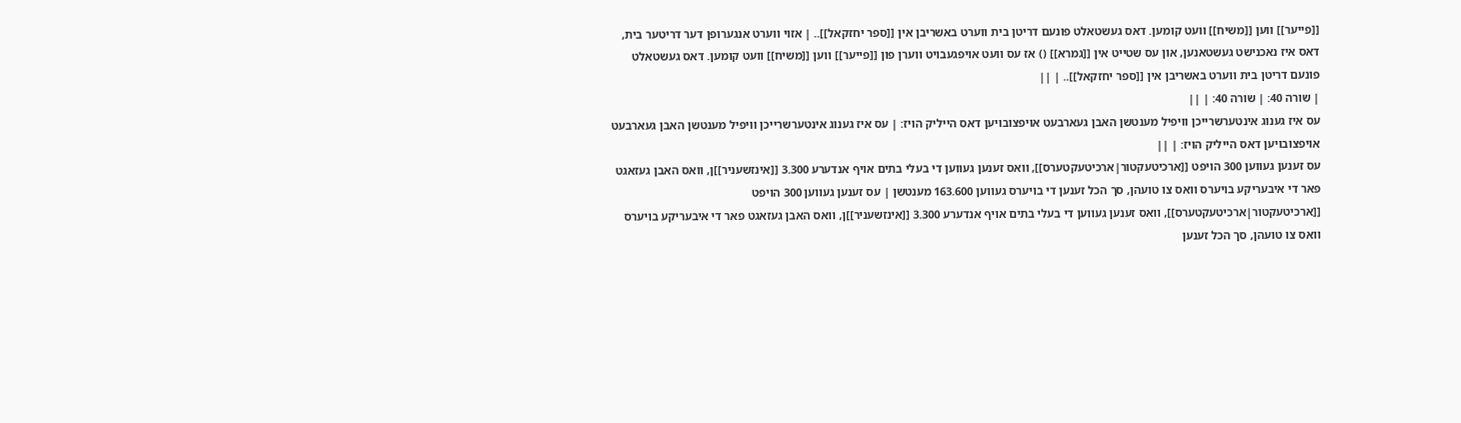[[פייער]] ווען [[משיח]] וועט קומען. דאס געשטאלט פונעם דריטן בית ווערט באשריבן אין [[ספר יחזקאל]].. | אזוי ווערט אנגערופן דער דריטער בית, דאס איז נאכנישט געשטאנען, און עס שטייט אין [[גמרא]] () אז עס וועט אויפגעבויט ווערן פון [[פייער]] ווען [[משיח]] וועט קומען. דאס געשטאלט פונעם דריטן בית ווערט באשריבן אין [[ספר יחזקאל]].. | ||
| שורה 40: | שורה 40: | ||
עס איז גענוג אינטערשרייכן וויפיל מענטשן האבן געארבעט אויפצובויען דאס הייליק הויז: | עס איז גענוג אינטערשרייכן וויפיל מענטשן האבן געארבעט אויפצובויען דאס הייליק הויז: | ||
עס זענען געווען 300 הויפט [[ארכיטעקטור|ארכיטעקטערס]], וואס זענען געווען די בעלי בתים אויף אנדערע 3.300 [[אינזשעניר]]ן, וואס האבן געזאגט פאר די איבעריקע בויערס וואס צו טועהן, סך הכל זענען די בויערס געווען 163.600 מענטשן | עס זענען געווען 300 הויפט [[ארכיטעקטור|ארכיטעקטערס]], וואס זענען געווען די בעלי בתים אויף אנדערע 3.300 [[אינזשעניר]]ן, וואס האבן געזאגט פאר די איבעריקע בויערס וואס צו טועהן, סך הכל זענען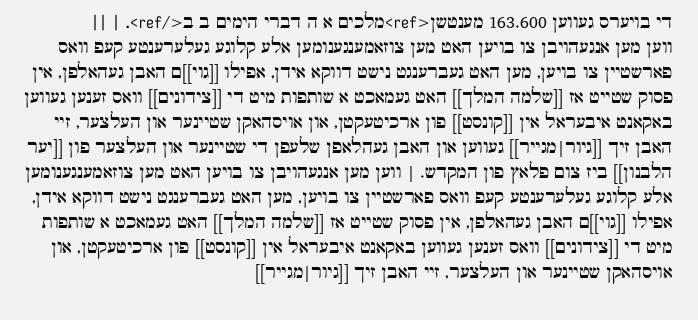די בויערס געווען 163.600 מענטשן<ref>מלכים א ה דברי הימים ב ב</ref>. | ||
ווען מען אנגעהויבן צו בויען האט מען צוזאמענגענומען אלע קלוגע געלערענטע קעפ וואס פארשטיין צו בויען, מען האט געברענגט נישט דווקא אידן, אפילו [[גוי]]ם האבן געהאלפן, אין פסוק שטייט אז [[שלמה המלך]] האט געמאכט א שותפות מיט די [[צידונים]] וואס זענען געווען באקאנט איבעראל אין [[קונסט]] פון ארכיטעקטן, און אויסהאקן שטיינער און העלצער, זיי האבן זיך [[גיור|מגייר]] געווען און האבן געהלאפן שלעפן די שטיינער און העלצער פון [[יער הלבנון]] ביז צום פלאץ פון המקדש. | ווען מען אנגעהויבן צו בויען האט מען צוזאמענגענומען אלע קלוגע געלערענטע קעפ וואס פארשטיין צו בויען, מען האט געברענגט נישט דווקא אידן, אפילו [[גוי]]ם האבן געהאלפן, אין פסוק שטייט אז [[שלמה המלך]] האט געמאכט א שותפות מיט די [[צידונים]] וואס זענען געווען באקאנט איבעראל אין [[קונסט]] פון ארכיטעקטן, און אויסהאקן שטיינער און העלצער, זיי האבן זיך [[גיור|מגייר]]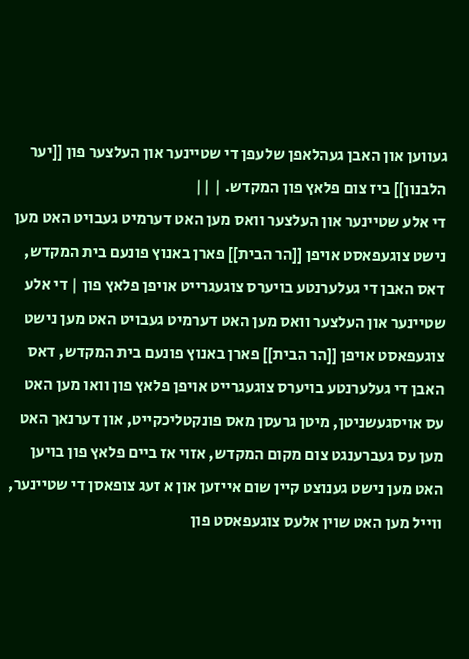געווען און האבן געהלאפן שלעפן די שטיינער און העלצער פון [[יער הלבנון]] ביז צום פלאץ פון המקדש. | ||
די אלע שטיינער און העלצער וואס מען האט דערמיט געבויט האט מען נישט צוגעפאסט אויפן [[הר הבית]] פארן באנוץ פונעם בית המקדש, דאס האבן די געלערנטע בויערס צוגעגרייט אויפן פלאץ פון | די אלע שטיינער און העלצער וואס מען האט דערמיט געבויט האט מען נישט צוגעפאסט אויפן [[הר הבית]] פארן באנוץ פונעם בית המקדש, דאס האבן די געלערנטע בויערס צוגעגרייט אויפן פלאץ פון וואו מען האט עס אויסגעשניטן, מיטן גרעסן מאס פונקטליכקייט, און דערנאך האט מען עס געברענגט צום מקום המקדש, אזוי אז ביים פלאץ פון בויען האט מען נישט גענוצט קיין שום אייזען און א זעג צופאסן די שטיינער, ווייל מען האט שוין אלעס צוגעפאסט פון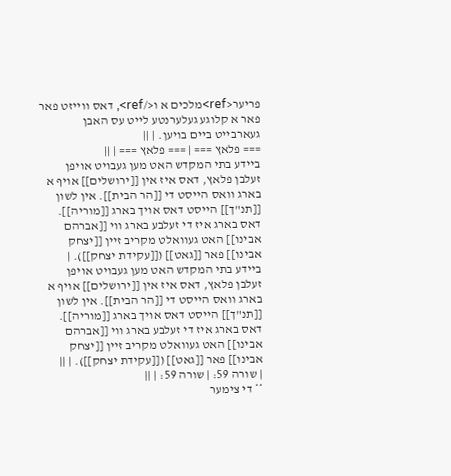פריער<ref>מלכים א ו</ref>, דאס ווייזט פאר פאר א קלוגע געלערנטע לייט עס האבן געארבייט ביים בויען. | ||
=== פלאץ === | === פלאץ === | ||
ביידע בתי המקדש האט מען געבויט אויפן זעלבן פלאץ, דאס איז אין [[ירושלים]] אויף א בארג וואס הייסט די [[הר הבית]]. אין לשון [[תנ"ך]] הייסט דאס אויך בארג [[מוריה]]. דאס בארג איז די זעלבע בארג ווי [[אברהם אבינו]] האט געוואלט מקריב זיין [[יצחק אבינו]] פאר [[גאט]] ([[עקידת יצחק]]). | ביידע בתי המקדש האט מען געבויט אויפן זעלבן פלאץ, דאס איז אין [[ירושלים]] אויף א בארג וואס הייסט די [[הר הבית]]. אין לשון [[תנ"ך]] הייסט דאס אויך בארג [[מוריה]]. דאס בארג איז די זעלבע בארג ווי [[אברהם אבינו]] האט געוואלט מקריב זיין [[יצחק אבינו]] פאר [[גאט]] ([[עקידת יצחק]]). | ||
| שורה 59: | שורה 59: | ||
** די צימער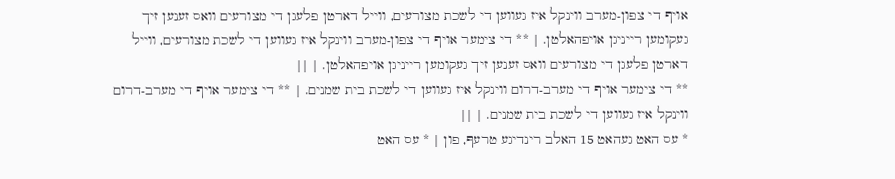אויף די צפון-מערב ווינקל איז געווען די לשכת מצורעים, ווייל דארטן פלעגן די מצורעים וואס זענען זיך געקומען רייניגן אויפהאלטן. | ** די צימער אויף די צפון-מערב ווינקל איז געווען די לשכת מצורעים, ווייל דארטן פלעגן די מצורעים וואס זענען זיך געקומען רייניגן אויפהאלטן. | ||
** די צימער אויף די מערב-דרום ווינקל איז געווען די לשכת בית שמנים. | ** די צימער אויף די מערב-דרום ווינקל איז געווען די לשכת בית שמנים. | ||
* עס האט געהאט 15 האלב רינדיגע טרעףּ, פון | * עס האט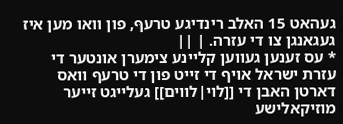געהאט 15 האלב רינדיגע טרעףּ, פון וואו מען איז געגאנגן צו די עזרה. | ||
* עס זענען געווען קליינע צימערן אונטער די עזרת ישראל אויף די זייט פון די טרעףּ וואס דארטן האבן די [[לוי|לווים]] געלייגט זייער מוזיקאלישע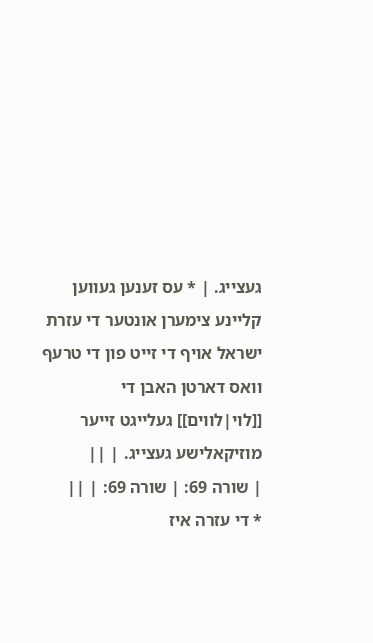געצייג. | * עס זענען געווען קליינע צימערן אונטער די עזרת ישראל אויף די זייט פון די טרעףּ וואס דארטן האבן די [[לוי|לווים]] געלייגט זייער מוזיקאלישע געצייג. | ||
| שורה 69: | שורה 69: | ||
* די עזרה איז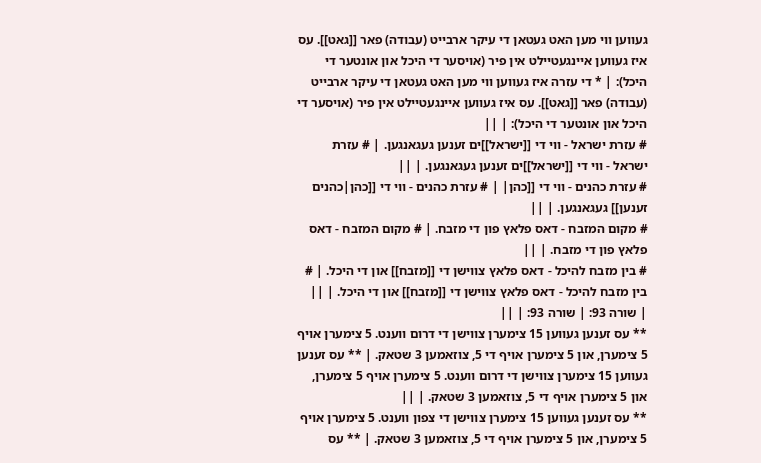געווען ווי מען האט געטאן די עיקר ארבייט (עבודה) פאר [[גאט]]. עס איז געווען איינגעטיילט אין פיר (אויסער די היכל און אונטער די היכל): | * די עזרה איז געווען ווי מען האט געטאן די עיקר ארבייט (עבודה) פאר [[גאט]]. עס איז געווען איינגעטיילט אין פיר (אויסער די היכל און אונטער די היכל): | ||
# עזרת ישראל - ווי די [[ישראל]]ים זענען געגאנגען. | # עזרת ישראל - ווי די [[ישראל]]ים זענען געגאנגען. | ||
# עזרת כהנים - ווי די [[כהן| | # עזרת כהנים - ווי די [[כהן|כהנים זענען]] געגאנגען. | ||
# מקום המזבח - דאס פלאץ פון די מזבח. | # מקום המזבח - דאס פלאץ פון די מזבח. | ||
# בין מזבח להיכל - דאס פלאץ צווישן די [[מזבח]] און די היכל. | # בין מזבח להיכל - דאס פלאץ צווישן די [[מזבח]] און די היכל. | ||
| שורה 93: | שורה 93: | ||
** עס זענען געווען 15 צימערן צווישן די דרום ווענט. 5 צימערן אויף 5 צימערן, און 5 צימערן אויף די 5, צוזאמען 3 שטאק. | ** עס זענען געווען 15 צימערן צווישן די דרום ווענט. 5 צימערן אויף 5 צימערן, און 5 צימערן אויף די 5, צוזאמען 3 שטאק. | ||
** עס זענען געווען 15 צימערן צווישן די צפון ווענט. 5 צימערן אויף 5 צימערן, און 5 צימערן אויף די 5, צוזאמען 3 שטאק. | ** עס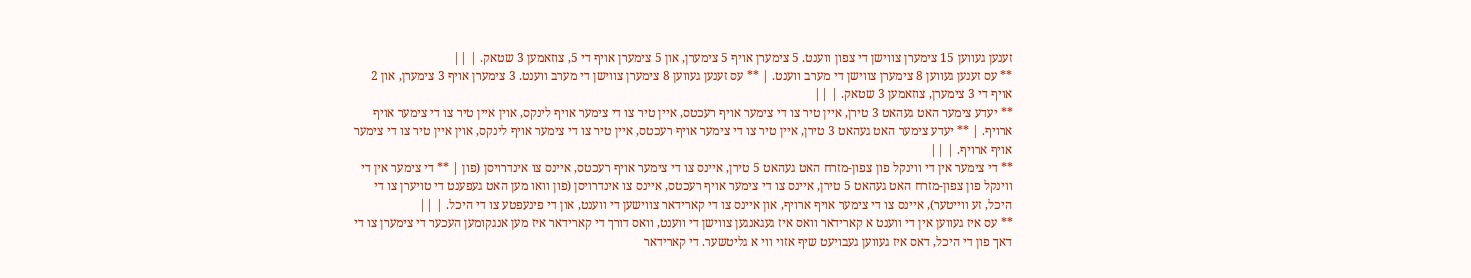זענען געווען 15 צימערן צווישן די צפון ווענט. 5 צימערן אויף 5 צימערן, און 5 צימערן אויף די 5, צוזאמען 3 שטאק. | ||
** עס זענען געווען 8 צימערן צווישן די מערב ווענט. | ** עס זענען געווען 8 צימערן צווישן די מערב ווענט. 3 צימערן אויף 3 צימערן, און 2 אויף די 3 צימערן, צוזאמען 3 שטאק. | ||
** יעדע צימער האט געהאט 3 טירן, איין טיר צו די צימער אויף רעכטס, איין טיר צו די צימער אויף לינקס, אוין איין טיר צו די צימער אויף ארויף. | ** יעדע צימער האט געהאט 3 טירן, איין טיר צו די צימער אויף רעכטס, איין טיר צו די צימער אויף לינקס, אוין איין טיר צו די צימער אויף ארויף. | ||
** די צימער אין די ווינקל פון צפון-מזרח האט געהאט 5 טירן, איינס צו די צימער אויף רעכטס, איינס צו אינדרויסן (פון | ** די צימער אין די ווינקל פון צפון-מזרח האט געהאט 5 טירן, איינס צו די צימער אויף רעכטס, איינס צו אינדרויסן (פון וואו מען האט געפענט די טויערן צו די היכל, זע ווייטער), איינס צו די צימער אויף ארויף, און איינס צו די קארידאר צווישען די ווענט, און די פינעפטע צו די היכל. | ||
** עס איז געווען אין די ווענט א קארידאר וואס איז געגאנגען צווישן די ווענט, וואס דורך די קארידאר איז מען אנגקומען העכער די צימערן צו די דאך פון די היכל, דאס איז געווען געבויעט שיף אזוי ווי א גליטשער. די קארידאר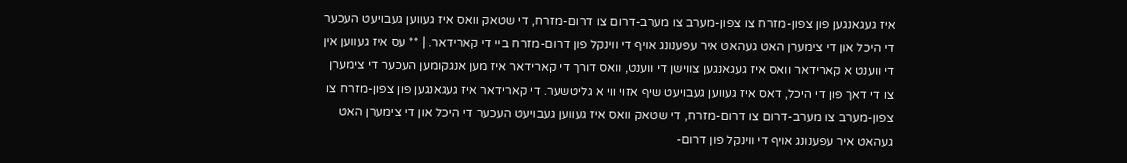איז געגאנגען פון צפון-מזרח צו צפון-מערב צו מערב-דרום צו דרום-מזרח, די שטאק וואס איז געווען געבויעט העכער די היכל און די צימערן האט געהאט איר עפענונג אויף די ווינקל פון דרום-מזרח ביי די קארידאר. | ** עס איז געווען אין די ווענט א קארידאר וואס איז געגאנגען צווישן די ווענט, וואס דורך די קארידאר איז מען אנגקומען העכער די צימערן צו די דאך פון די היכל, דאס איז געווען געבויעט שיף אזוי ווי א גליטשער. די קארידאר איז געגאנגען פון צפון-מזרח צו צפון-מערב צו מערב-דרום צו דרום-מזרח, די שטאק וואס איז געווען געבויעט העכער די היכל און די צימערן האט געהאט איר עפענונג אויף די ווינקל פון דרום-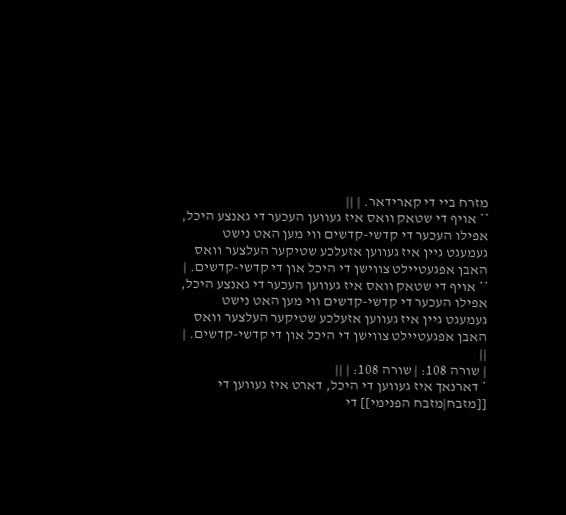מזרח ביי די קארידאר. | ||
** אויף די שטאק וואס איז געווען העכער די גאנצע היכל, אפילו העכער די קדשי-קדשים ווי מען האט נישט געמעגט גיין איז געווען אזעלכע שטיקער העלצער וואס האבן אפגעטיילט צווישן די היכל און די קדשי-קדשים. | ** אויף די שטאק וואס איז געווען העכער די גאנצע היכל, אפילו העכער די קדשי-קדשים ווי מען האט נישט געמעגט גיין איז געווען אזעלכע שטיקער העלצער וואס האבן אפגעטיילט צווישן די היכל און די קדשי-קדשים. | ||
| שורה 108: | שורה 108: | ||
* דארנאך איז געווען די היכל, דארט איז געווען די [[מזבח|מזבח הפנימי]] די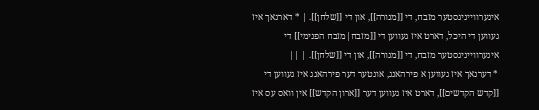אינערווייניגסטער מזבח, די [[מנורה]], און די [[שלחן]]. | * דארנאך איז געווען די היכל, דארט איז געווען די [[מזבח|מזבח הפנימי]] די אינערווייניגסטער מזבח, די [[מנורה]], און די [[שלחן]]. | ||
* דערנאך איז געווען א פירהאנג, אונטער דער פירהאנג איז געווען די [[קדש הקדשים]], דארט איז געווען דער [[ארון הקדש]] אין וואס עס איז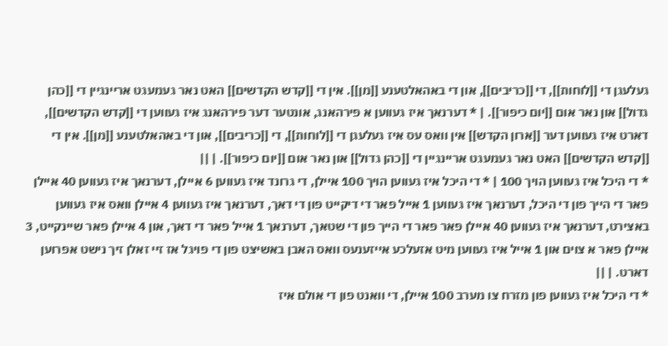געלעגן די [[לוחות]], די [[כריבים]], און די באהאלטענע [[מן]]. אין די [[קדש הקדשים]] האט נאר געמעגט אריינגיין די [[כהן גדול]] און נאר אום [[יום כיפור]]. | * דערנאך איז געווען א פירהאנג, אונטער דער פירהאנג איז געווען די [[קדש הקדשים]], דארט איז געווען דער [[ארון הקדש]] אין וואס עס איז געלעגן די [[לוחות]], די [[כריבים]], און די באהאלטענע [[מן]]. אין די [[קדש הקדשים]] האט נאר געמעגט אריינגיין די [[כהן גדול]] און נאר אום [[יום כיפור]]. | ||
* די היכל איז געווען הויך 100 | * די היכל איז געווען הויך 100 איילן, די גרונד איז געווען 6 איילן, דערנאך איז געווען 40 איילן פאר די הייך פון די היכל, דערנאך איז געווען 1 אייל פאר די דיקייט פון די דאך, דערנאך איז געווען 4 איילן וואס איז געווען באצירט, דערנאך איז געווען 40 איילן פאר פאר די הייך פון די שטאך, דערנאך 1 אייל פאר די דאך, און 4 איילן פאר שיינקייט, 3 איילן פאר א צוים און 1 אייל איז געווען מיט אזעלכע אייזענעס וואס האבן באשיצט פון די פויגל אז זיי זאלן זיך נישט אפרוען דארט. | ||
* די היכל איז געווען פון מזרח צו מערב 100 איילן, די וואנט פון די אולם איז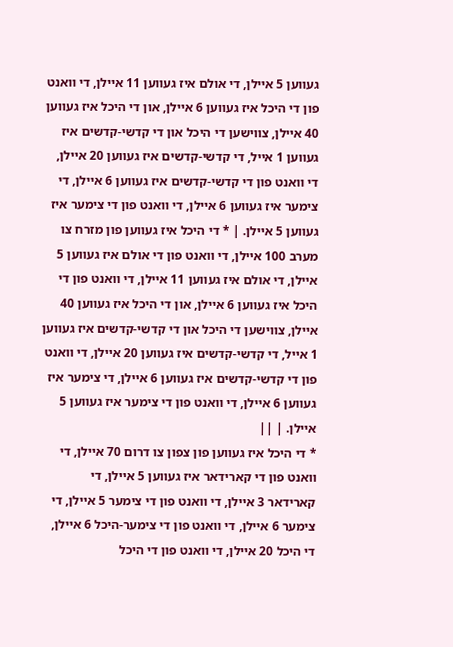געווען 5 איילן, די אולם איז געווען 11 איילן, די וואנט פון די היכל איז געווען 6 איילן, און די היכל איז געווען 40 איילן, צווישען די היכל און די קדשי-קדשים איז געווען 1 אייל, די קדשי-קדשים איז געווען 20 איילן, די וואנט פון די קדשי-קדשים איז געווען 6 איילן, די צימער איז געווען 6 איילן, די וואנט פון די צימער איז געווען 5 איילן. | * די היכל איז געווען פון מזרח צו מערב 100 איילן, די וואנט פון די אולם איז געווען 5 איילן, די אולם איז געווען 11 איילן, די וואנט פון די היכל איז געווען 6 איילן, און די היכל איז געווען 40 איילן, צווישען די היכל און די קדשי-קדשים איז געווען 1 אייל, די קדשי-קדשים איז געווען 20 איילן, די וואנט פון די קדשי-קדשים איז געווען 6 איילן, די צימער איז געווען 6 איילן, די וואנט פון די צימער איז געווען 5 איילן. | ||
* די היכל איז געווען פון צפון צו דרום 70 איילן, די וואנט פון די קארידאר איז געווען 5 איילן, די קארידאר 3 איילן, די וואנט פון די צימער 5 איילן, די צימער 6 איילן, די וואנט פון די צימער-היכל 6 איילן, די היכל 20 איילן, די וואנט פון די היכל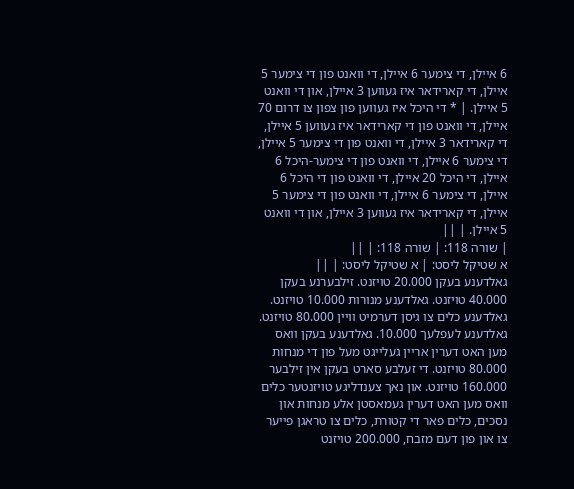6 איילן, די צימער 6 איילן, די וואנט פון די צימער 5 איילן, די קארידאר איז געווען 3 איילן, און די וואנט 5 איילן. | * די היכל איז געווען פון צפון צו דרום 70 איילן, די וואנט פון די קארידאר איז געווען 5 איילן, די קארידאר 3 איילן, די וואנט פון די צימער 5 איילן, די צימער 6 איילן, די וואנט פון די צימער-היכל 6 איילן, די היכל 20 איילן, די וואנט פון די היכל 6 איילן, די צימער 6 איילן, די וואנט פון די צימער 5 איילן, די קארידאר איז געווען 3 איילן, און די וואנט 5 איילן. | ||
| שורה 118: | שורה 118: | ||
א שטיקל ליסט: | א שטיקל ליסט: | ||
גאלדענע בעקן 20.000 טויזנט. זילבערנע בעקן 40.000 טויזנט. גאלדענע מנורות 10.000 טויזנט. גאלדענע כלים צו גיסן דערמיט וויין 80.000 טויזנט. גאלדענע לעפלעך 10.000. גאלדענע בעקן וואס מען האט דערין אריין געלייגט מעל פון די מנחות 80.000 טויזנט. די זעלבע סארט בעקן אין זילבער 160.000 טויזנט. און נאך צענדליגע טויזנטער כלים וואס מען האט דערין געמאסטן אלע מנחות און נסכים, כלים פאר די קטורת, כלים צו טראגן פייער צו און פון דעם מזבח, 200.000 טויזנט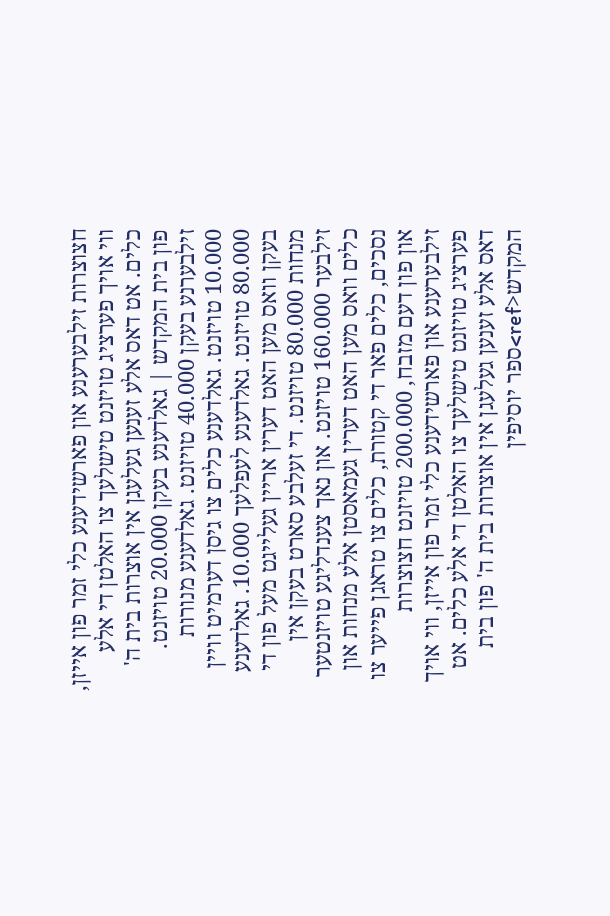חצוצרות זילבערענע און פארשידענע כלי זמר פון אייזן, ווי אויך פערציג טויזנט טישלעך צו האלטן די אלע כלים. אט דאס אלע זענען געלעגן אין אוצרות בית ה' פון בית המקדש | גאלדענע בעקן 20.000 טויזנט. זילבערנע בעקן 40.000 טויזנט. גאלדענע מנורות 10.000 טויזנט. גאלדענע כלים צו גיסן דערמיט וויין 80.000 טויזנט. גאלדענע לעפלעך 10.000. גאלדענע בעקן וואס מען האט דערין אריין געלייגט מעל פון די מנחות 80.000 טויזנט. די זעלבע סארט בעקן אין זילבער 160.000 טויזנט. און נאך צענדליגע טויזנטער כלים וואס מען האט דערין געמאסטן אלע מנחות און נסכים, כלים פאר די קטורת, כלים צו טראגן פייער צו און פון דעם מזבח, 200.000 טויזנט חצוצרות זילבערענע און פארשידענע כלי זמר פון אייזן, ווי אויך פערציג טויזנט טישלעך צו האלטן די אלע כלים. אט דאס אלע זענען געלעגן אין אוצרות בית ה' פון בית המקדש<ref>ספר יוסיפין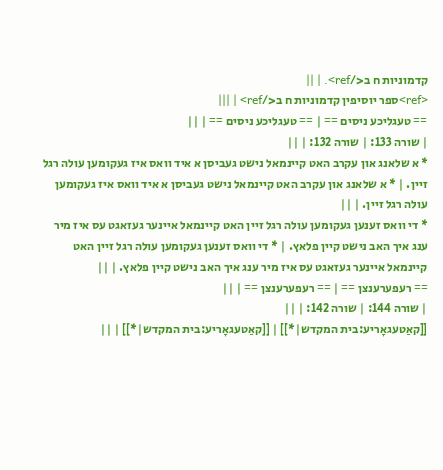קדמוניות ח ב</ref>. | ||
<ref>ספר יוסיפין קדמוניות ח ב</ref> | |||
== טעגליכע ניסים == | == טעגליכע ניסים == | ||
| שורה 133: | שורה 132: | ||
* א שלאנג און עקרב האט קיינמאל נישט געביסן א איד וואס איז געקומען עולה רגל זיין. | * א שלאנג און עקרב האט קיינמאל נישט געביסן א איד וואס איז געקומען עולה רגל זיין. | ||
* די וואס זענען געקומען עולה רגל זיין האט קיינמאל איינער געזאגט עס איז מיר ענג איך האב נישט קיין פלאץ. | * די וואס זענען געקומען עולה רגל זיין האט קיינמאל איינער געזאגט עס איז מיר ענג איך האב נישט קיין פלאץ. | ||
== רעפערענצן == | == רעפערענצן == | ||
| שורה 144: | שורה 142: | ||
[[קאַטעגאָריע:בית המקדש|*]] | [[קאַטעגאָריע:בית המקדש|*]] | ||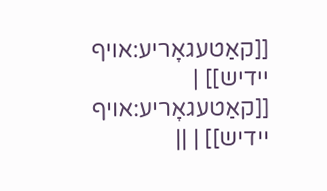[[קאַטעגאָריע:אויף יידיש]] | [[קאַטעגאָריע:אויף יידיש]] | ||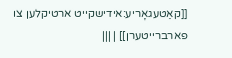[[קאַטעגאָריע:אידישקייט ארטיקלען צו פארברייטערן]] | |||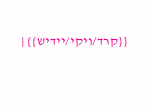{{קרד/ויקי/יידיש}} |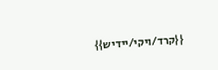{{קרד/ויקי/יידיש}}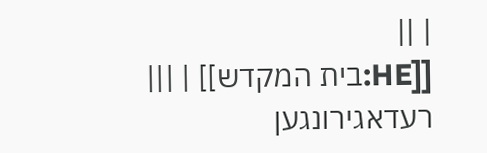| ||
[[HE:בית המקדש]] | |||
רעדאגירונגען